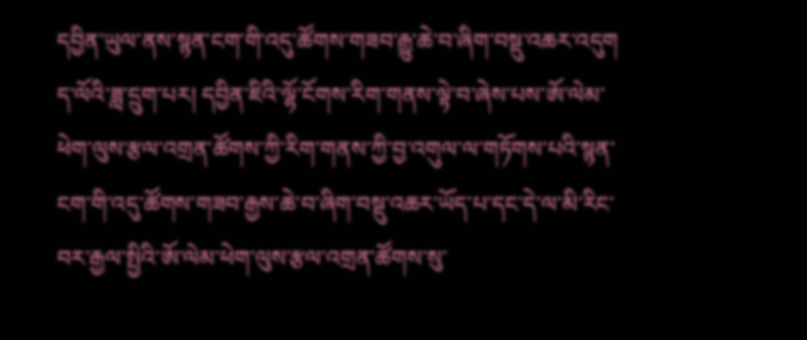དབྱིན་ཡུལ་ནས་སྙན་ངག་གི་འདུ་ཚོགས་གཟབ་རྒྱུ་ཆེ་བ་ཞིག་བསྡུ་འཆར་འདུག
ད་ལོའི་ཟླ་དྲུག་པར། དབྱིན་ཇིའི་ལྷོ་ངོགས་རིག་གནས་ལྟེ་བ་ཞེས་པས་ཨོ་ལེམ་ཕེག་ལུས་རྩལ་འགྲན་ཚོགས་ཀྱི་རིག་གནས་ཀྱི་བྱ་འགུལ་ལ་གཏོགས་པའི་སྙན་ངག་གི་འདུ་ཚོགས་གཟབ་རྒྱས་ཆེ་བ་ཞིག་བསྡུ་འཆར་ཡོད་པ་དང་དེ་ལ་མི་རིང་བར་རྒྱལ་སྤྱིའི་ཨོ་ལེམ་ཕེག་ལུས་རྩལ་འགྲན་ཚོགས་སུ་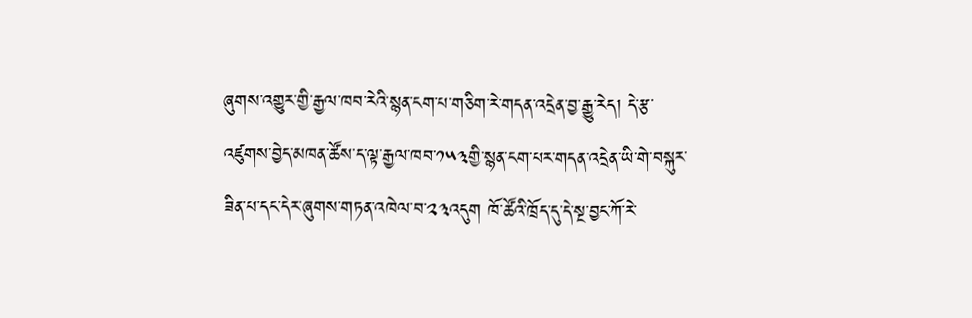ཞུགས་འགྱུར་གྱི་རྒྱལ་ཁབ་རེའི་སྙན་ངག་པ་གཅིག་རེ་གདན་འདྲེན་བྱ་རྒྱུ་རེད། དེ་རྩ་འཛུགས་བྱེད་མཁན་ཚོས་ད་ལྟ་རྒྱལ་ཁབ་༡༥༣གྱི་སྙན་ངག་པར་གདན་འདྲེན་ཡི་གེ་བསྐུར་ཟིན་པ་དང་དེར་ཞུགས་གཏན་འཁེལ་བ་༢༣འདུག ཁོ་ཚོའི་ཁྲོད་དུ་དེ་སྔ་བྱང་ཀོ་རེ་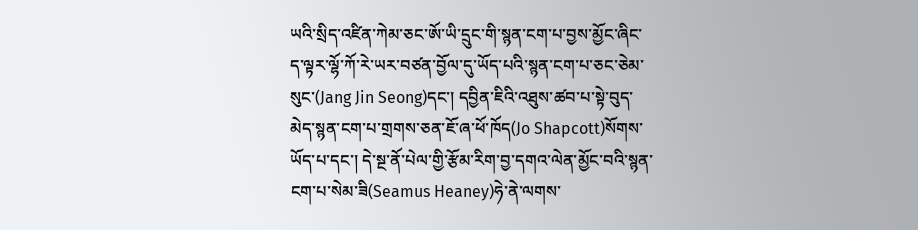ཡའི་སྲིད་འཛིན་ཀེམ་ཅང་ཨོ་ཡི་དྲུང་གི་སྙན་ངག་པ་བྱས་མྱོང་ཞིང་ད་ལྟར་ལྷོ་ཀོ་རེ་ཡར་བཙན་བྱོལ་དུ་ཡོད་པའི་སྙན་ངག་པ་ཅང་ཅེམ་སུང་(Jang Jin Seong)དང་། དབྱིན་ཇིའི་འཐུས་ཚབ་པ་སྟེ་བུད་མེད་སྙན་ངག་པ་གྲགས་ཅན་ཇོ་ཞ་ཕོ་ཁོད(Jo Shapcott)སོགས་ཡོད་པ་དང་། དེ་སྔ་ནོ་པེལ་གྱི་རྩོམ་རིག་བྱ་དགའ་ལེན་མྱོང་བའི་སྙན་ངག་པ་སེམ་ཟི(Seamus Heaney)ཧེ་ནེ་ལགས་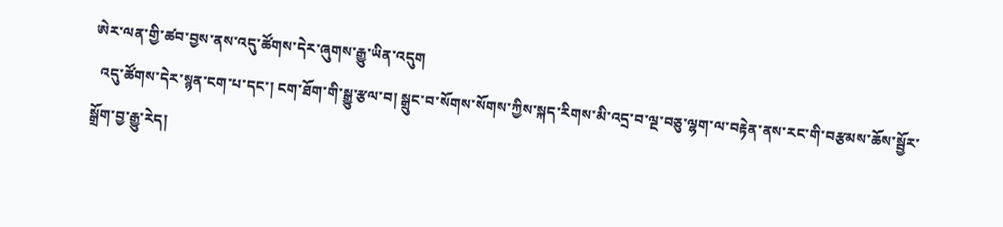ཨེར་ལན་གྱི་ཚབ་བྱས་ནས་འདུ་ཚོགས་དེར་ཞུགས་རྒྱུ་ཡིན་འདུག
  འདུ་ཚོགས་དེར་སྙན་ངག་པ་དང་། ངག་ཐོག་གི་སྒྱུ་རྩལ་བ། སྒྲུང་བ་སོགས་སོགས་ཀྱིས་སྐད་རིགས་མི་འདྲ་བ་ལྔ་བཅུ་ལྷག་ལ་བརྟེན་ནས་རང་གི་བརྩམས་ཆོས་སྦྱོར་སྒྲོག་བྱ་རྒྱུ་རེད།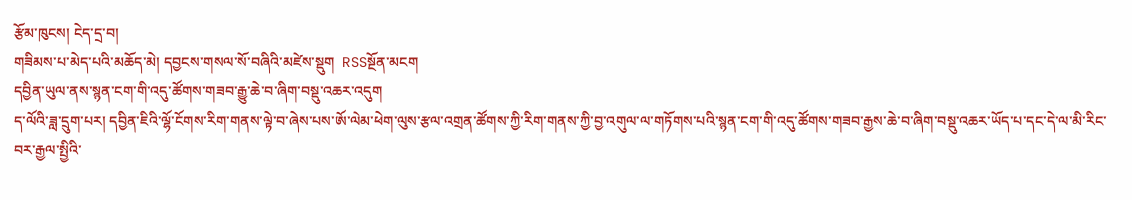རྩོམ་ཁུངས། ངེད་དྲ་བ།
གཟིམས་པ་མེད་པའི་མཆོད་མེ། དབྱངས་གསལ་སོ་བཞིའི་མཛེས་སྡུག  RSSསྔོན་མངག
དབྱིན་ཡུལ་ནས་སྙན་ངག་གི་འདུ་ཚོགས་གཟབ་རྒྱུ་ཆེ་བ་ཞིག་བསྡུ་འཆར་འདུག
ད་ལོའི་ཟླ་དྲུག་པར། དབྱིན་ཇིའི་ལྷོ་ངོགས་རིག་གནས་ལྟེ་བ་ཞེས་པས་ཨོ་ལེམ་ཕེག་ལུས་རྩལ་འགྲན་ཚོགས་ཀྱི་རིག་གནས་ཀྱི་བྱ་འགུལ་ལ་གཏོགས་པའི་སྙན་ངག་གི་འདུ་ཚོགས་གཟབ་རྒྱས་ཆེ་བ་ཞིག་བསྡུ་འཆར་ཡོད་པ་དང་དེ་ལ་མི་རིང་བར་རྒྱལ་སྤྱིའི་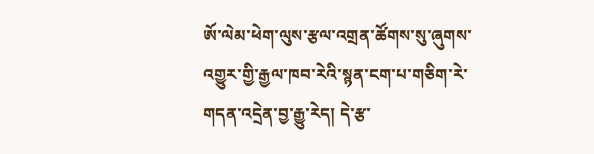ཨོ་ལེམ་ཕེག་ལུས་རྩལ་འགྲན་ཚོགས་སུ་ཞུགས་འགྱུར་གྱི་རྒྱལ་ཁབ་རེའི་སྙན་ངག་པ་གཅིག་རེ་གདན་འདྲེན་བྱ་རྒྱུ་རེད། དེ་རྩ་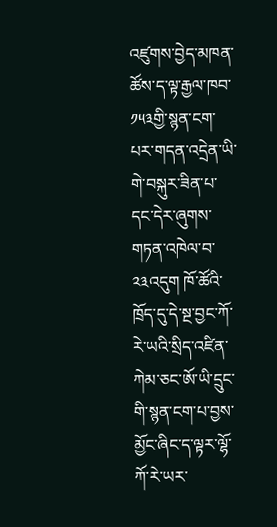འཛུགས་བྱེད་མཁན་ཚོས་ད་ལྟ་རྒྱལ་ཁབ་༡༥༣གྱི་སྙན་ངག་པར་གདན་འདྲེན་ཡི་གེ་བསྐུར་ཟིན་པ་དང་དེར་ཞུགས་གཏན་འཁེལ་བ་༢༣འདུག ཁོ་ཚོའི་ཁྲོད་དུ་དེ་སྔ་བྱང་ཀོ་རེ་ཡའི་སྲིད་འཛིན་ཀེམ་ཅང་ཨོ་ཡི་དྲུང་གི་སྙན་ངག་པ་བྱས་མྱོང་ཞིང་ད་ལྟར་ལྷོ་ཀོ་རེ་ཡར་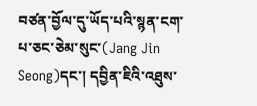བཙན་བྱོལ་དུ་ཡོད་པའི་སྙན་ངག་པ་ཅང་ཅེམ་སུང་(Jang Jin Seong)དང་། དབྱིན་ཇིའི་འཐུས་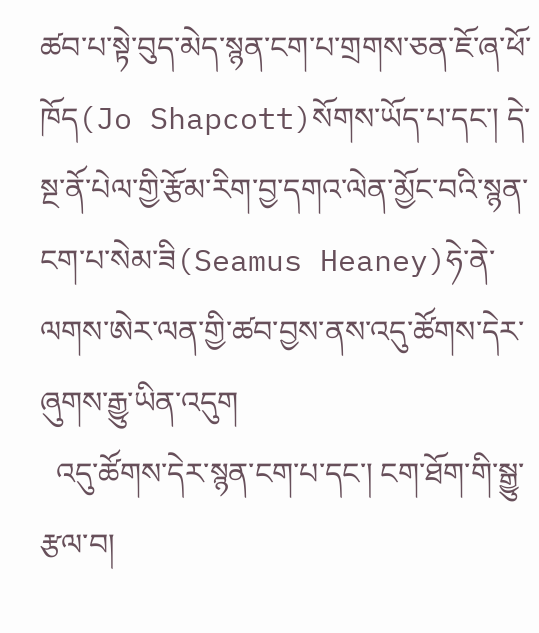ཚབ་པ་སྟེ་བུད་མེད་སྙན་ངག་པ་གྲགས་ཅན་ཇོ་ཞ་ཕོ་ཁོད(Jo Shapcott)སོགས་ཡོད་པ་དང་། དེ་སྔ་ནོ་པེལ་གྱི་རྩོམ་རིག་བྱ་དགའ་ལེན་མྱོང་བའི་སྙན་ངག་པ་སེམ་ཟི(Seamus Heaney)ཧེ་ནེ་ལགས་ཨེར་ལན་གྱི་ཚབ་བྱས་ནས་འདུ་ཚོགས་དེར་ཞུགས་རྒྱུ་ཡིན་འདུག
  འདུ་ཚོགས་དེར་སྙན་ངག་པ་དང་། ངག་ཐོག་གི་སྒྱུ་རྩལ་བ།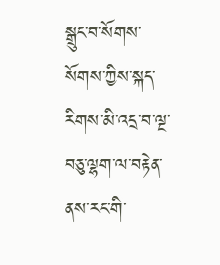སྒྲུང་བ་སོགས་སོགས་ཀྱིས་སྐད་རིགས་མི་འདྲ་བ་ལྔ་བཅུ་ལྷག་ལ་བརྟེན་ནས་རང་གི་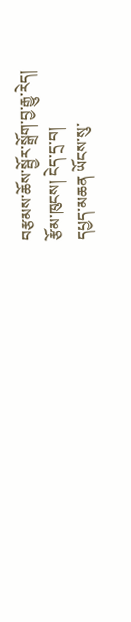བརྩམས་ཆོས་སྦྱོར་སྒྲོག་བྱ་རྒྱུ་རེད།
རྩོམ་ཁུངས། ངེད་དྲ་བ།
དཔྱད་མཆན ཡོངས་སུ་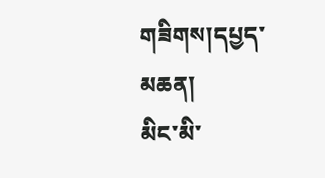གཟིགས།དཔྱད་མཆན།
མིང་མི་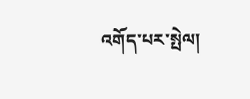འགོད་པར་སྤེལ།